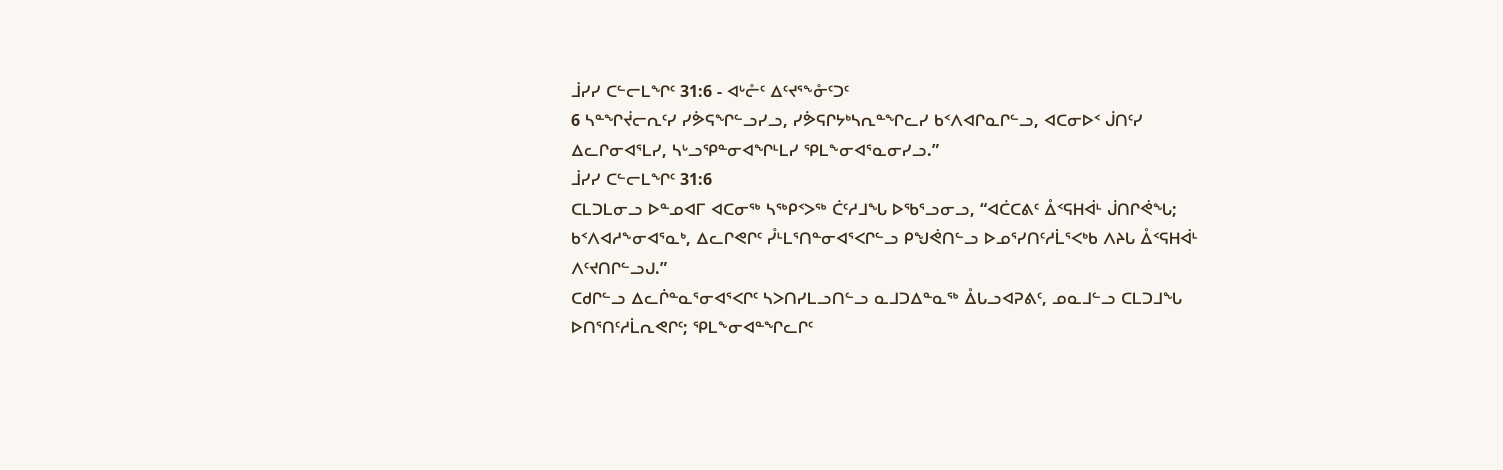ᒨᓯᓯ ᑕᓪᓕᒪᖏᑦ 31:6 - ᐊᒡᓔᑦ ᐃᑦᔪᕐᖕᓁᑦᑐᑦ
6 ᓴᓐᖏᔫᓕᕆᑦᓯ ᓯᕘᕋᖏᓪᓗᓯᓗ, ᓯᕘᕋᒋᔭᒃᓴᕆᓐᖏᓚᓯ ᑲᑉᐱᐊᒋᓇᒋᓪᓗ, ᐊᑕᓂᐅᑉ ᒎᑎᑦᓯ ᐃᓚᒋᓂᐊᕐᒪᓯ, ᓴᒡᓗᕿᓐᓂᐊᖏᒻᒪᓯ ᕿᒪᖕᓂᐊᕐᓇᓂᓯᓗ.”
ᒨᓯᓯ ᑕᓪᓕᒪᖏᑦ 31:6
ᑕᒪᑐᒪᓂᓗ ᐅᓐᓄᐊᒥ ᐊᑕᓂᖅ ᓴᖅᑭᑉᐳᖅ ᑖᑦᓱᒧᖓ ᐅᖃᕐᓗᓂᓗ, “ᐊᑖᑕᕕᑦ ᐂᑉᕋᕼᐋᒻ ᒎᑎᒋᕚᖓ; ᑲᑉᐱᐊᓱᖕᓂᐊᕐᓇᒃ, ᐃᓚᒋᕙᒋᑦ ᓮᒻᒪᕐᑎᓐᓂᐊᕐᐸᒋᓪᓗ ᑭᖑᕚᑎᓪᓗ ᐅᓄᕐᓯᑎᑦᓱᒫᕐᐸᒃᑲ ᐱᔨᒐ ᐂᑉᕋᕼᐋᒻ ᐱᑦᔪᑎᒋᓪᓗᒍ.”
ᑕᑯᒋᓪᓗ ᐃᓚᒌᓐᓇᕐᓂᐊᕐᐸᒋᑦ ᓴᐳᑎᓯᒪᓗᑎᓪᓗ ᓇᒧᑐᐃᓐᓇᖅ ᐂᒐᓗᐊᕈᕕᑦ, ᓄᓇᒧᓪᓗ ᑕᒪᑐᒧᖓ ᐅᑎᕐᑎᑦᓱᒫᕆᕙᒋᑦ; ᕿᒪᖕᓂᐊᓐᖏᓚᒋᑦ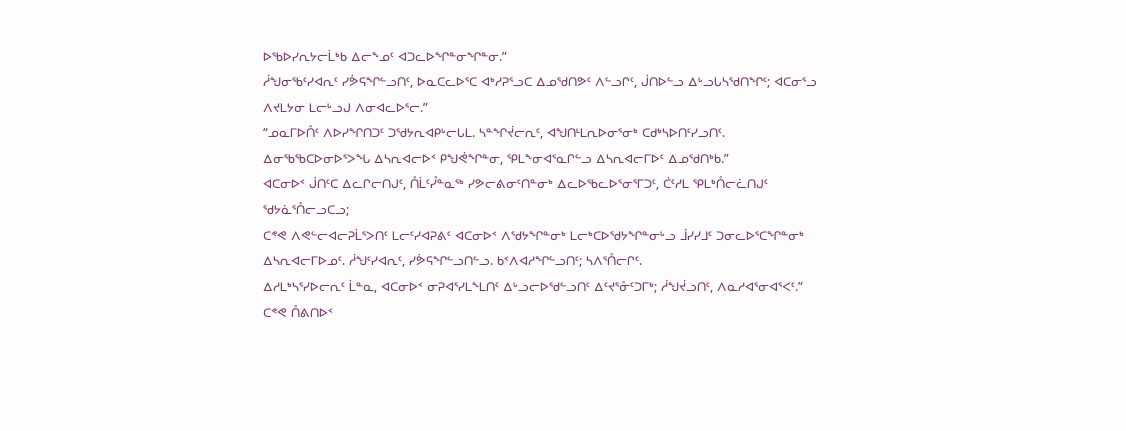ᐅᖃᐅᓯᕆᔭᓕᒫᒃᑲ ᐃᓕᖕᓄᑦ ᐊᑐᓚᐅᖏᓐᓂᖏᓐᓂ.”
ᓲᖑᓂᖃᑦᓯᐊᕆᑦ ᓯᕘᕋᖏᓪᓗᑎᑦ, ᐅᓇᑕᓚᐅᕐᑕ ᐊᒃᓱᕈᕐᓗᑕ ᐃᓄᖁᑎᕗᑦ ᐱᓪᓗᒋᑦ, ᒎᑎᐅᓪᓗ ᐃᒡᓗᒐᓴᖁᑎᖏᑦ; ᐊᑕᓂᕐᓗ ᐱᔪᒪᔭᓂ ᒪᓕᒡᓗᒍ ᐱᓂᐊᓚᐅᕐᓕ.”
“ᓄᓇᒥᐅᑍᑦ ᐱᐅᓯᖏᑎᑐᑦ ᑐᖁᔭᕆᐊᑭᒡᓕᒐᒪ. ᓴᓐᖏᔫᓕᕆᑦ, ᐊᖑᑎᒻᒪᕆᐅᓂᕐᓂᒃ ᑕᑯᒃᓴᐅᑎᑦᓯᓗᑎᑦ.
ᐃᓂᖃᖃᑕᐅᓂᐅᕐᐳᖓ ᐃᓴᕆᐊᓕᐅᑉ ᑭᖑᕚᖏᓐᓂ, ᕿᒪᖕᓂᐊᕐᓇᒋᓪᓗ ᐃᓴᕆᐊᓕᒥᐅᑦ ᐃᓄᖁᑎᒃᑲ.”
ᐊᑕᓂᐅᑉ ᒎᑎᑦᑕ ᐃᓚᒋᓕᑎᒍᑦ, ᑍᒫᑦᓮᓐᓇᖅ ᓯᕗᓕᕕᓂᑦᑎᓐᓂᒃ ᐃᓚᐅᖃᓚᐅᕐᓂᕐᒥᑐᑦ, ᑖᑦᓱᒪ ᕿᒪᒃᑍᓕᓛᑎᒍᑦ ᖁᔭᓈᕐᑍᓕᓗᑕᓗ;
ᑕᕝᕙ ᐱᕙᓪᓕᐊᓕᕈᒫᕐᐳᑎᑦ ᒪᓕᑦᓯᐊᕈᕕᑦ ᐊᑕᓂᐅᑉ ᐱᖁᔭᖏᓐᓂᒃ ᒪᓕᒃᑕᐅᖁᔭᖏᓐᓂᒡᓗ ᒨᓯᓯᒧᑦ ᑐᓂᓚᐅᕐᑕᖏᓐᓂᒃ ᐃᓴᕆᐊᓕᒥᐅᓄᑦ. ᓲᖑᑦᓯᐊᕆᑦ, ᓯᕘᕋᖏᓪᓗᑎᓪᓗ. ᑲᑉᐱᐊᓱᖏᓪᓗᑎᑦ; ᓴᐱᕐᑍᓕᒋᑦ.
ᐃᓱᒪᒃᓴᕐᓯᐅᓕᕆᑦ ᒫᓐᓇ, ᐊᑕᓂᐅᑉ ᓂᕈᐊᕐᓯᒪᖕᒪᑎᑦ ᐃᒡᓗᓕᐅᖁᓪᓗᑎᑦ ᐃᑦᔪᕐᓁᑦᑐᒥᒃ; ᓲᖑᔫᓗᑎᑦ, ᐱᓇᓱᐊᕐᓂᐊᕐᐸᑦ.”
ᑕᕝᕙ ᑍᕕᑎᐅᑉ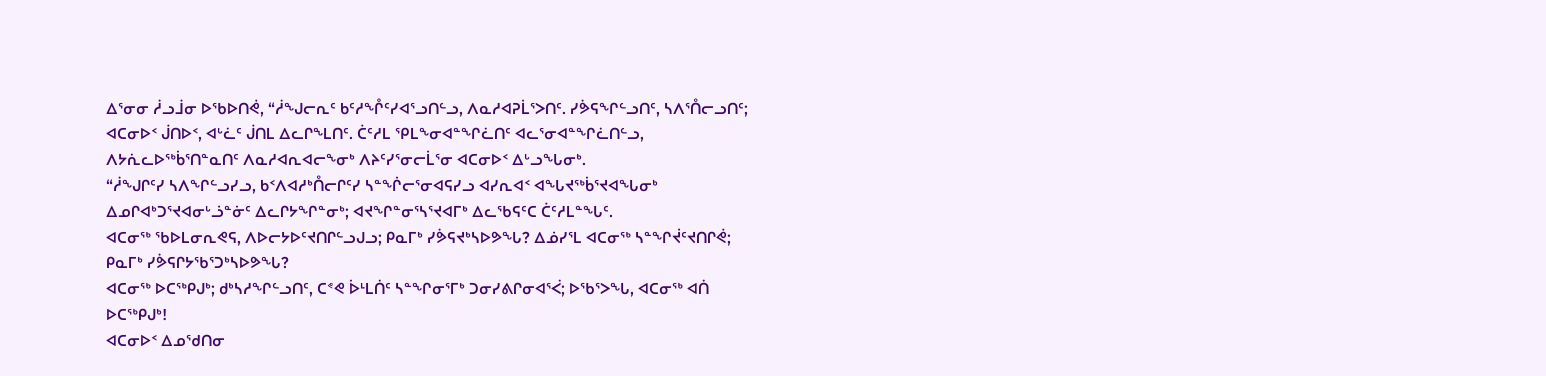ᐃᕐᓂᓂ ᓲᓗᒨᓂ ᐅᖃᐅᑎᕚ, “ᓲᖑᓕᕆᑦ ᑲᑦᓱᖎᑦᓯᐊᕐᓗᑎᓪᓗ, ᐱᓇᓱᐊᕈᒫᕐᐳᑎᑦ. ᓯᕘᕋᖏᓪᓗᑎᑦ, ᓴᐱᕐᑍᓕᓗᑎᑦ; ᐊᑕᓂᐅᑉ ᒎᑎᐅᑉ, ᐊᒡᓛᑦ ᒎᑎᒪ ᐃᓚᒋᖕᒪᑎᑦ. ᑖᑦᓱᒪ ᕿᒪᖕᓂᐊᓐᖏᓛᑎᑦ ᐊᓚᕐᓂᐊᓐᖏᓛᑎᓪᓗ, ᐱᔭᕇᓚᐅᖅᑳᕐᑎᓐᓇᑎᑦ ᐱᓇᓱᐊᕆᐊᓕᖕᓂᒃ ᐱᔨᑦᓯᕐᓂᓕᒫᕐᓂ ᐊᑕᓂᐅᑉ ᐃᒡᓗᖓᓂᒃ.
“ᓲᖑᒋᑦᓯ ᓴᐱᖏᓪᓗᓯᓗ, ᑲᑉᐱᐊᓱᒃᑍᓕᒋᑦᓯ ᓴᓐᖐᓕᕐᓂᐊᕋᓯᓗ ᐊᓯᕆᐊᑉ ᐊᖓᔪᖅᑳᕐᔪᐊᖓᓂᒃ ᐃᓄᒋᐊᒃᑐᕐᔪᐊᓂᒡᓘᓐᓃᑦ ᐃᓚᒋᔭᖏᓐᓂᒃ; ᐊᔪᖏᓐᓂᕐᓴᕐᔪᐊᒥᒃ ᐃᓚᖃᕋᑦᑕ ᑖᑦᓱᒪᓐᖓᑦ.
ᐊᑕᓂᖅ ᖃᐅᒪᓂᕆᕙᕋ, ᐱᐅᓕᔭᐅᑦᔪᑎᒋᓪᓗᒍᓗ; ᑭᓇᒥᒃ ᓯᕘᕋᔪᒃᓴᐅᕗᖓ? ᐃᓅᓯᕐᒪ ᐊᑕᓂᖅ ᓴᓐᖏᔫᑦᔪᑎᒋᕚ; ᑭᓇᒥᒃ ᓯᕘᕋᒋᔭᖃᕐᑐᒃᓴᐅᕗᖓ?
ᐊᑕᓂᖅ ᐅᑕᖅᑭᒍᒃ; ᑯᒃᓴᓱᖏᓪᓗᑎᑦ, ᑕᕝᕙ ᐆᒻᒪᑏᑦ ᓴᓐᖏᓂᕐᒥᒃ ᑐᓂᓯᕕᒋᓂᐊᕐᐹ; ᐅᖃᕐᐳᖓ, ᐊᑕᓂᖅ ᐊᑏ ᐅᑕᖅᑭᒍᒃ!
ᐊᑕᓂᐅᑉ ᐃᓄᖁᑎᓂ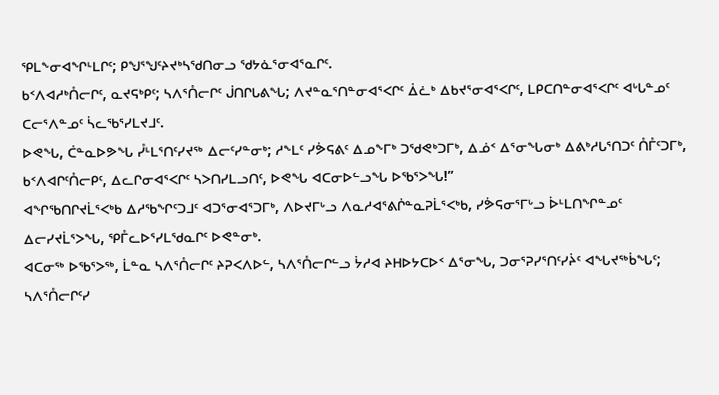ᕿᒪᖕᓂᐊᖏᒻᒪᒋᑦ; ᑭᖑᕐᖑᑦᔨᔪᒃᓴᖁᑎᓂᓗ ᖁᔭᓈᕐᓂᐊᕐᓇᒋᑦ.
ᑲᑉᐱᐊᓱᒃᑍᓕᒋᑦ, ᓇᔪᕋᒃᑭᑦ; ᓴᐱᕐᑍᓕᒋᑦ ᒎᑎᒋᒐᕕᖓ; ᐱᔪᓐᓇᕐᑎᓐᓂᐊᕐᐸᒋᑦ ᐄᓛᒃ ᐃᑲᔪᕐᓂᐊᕐᐸᒋᑦ, ᒪᑭᑕᑎᓐᓂᐊᕐᐸᒋᑦ ᐊᒡᒐᓐᓄᑦ ᑕᓕᕐᐱᓐᓄᑦ ᓵᓚᖃᕐᓯᒪᔪᒧᑦ.
ᐅᕙᖓ, ᑖᓐᓇᐅᕗᖓ ᓮᒻᒪᕐᑎᑦᓯᔪᖅ ᐃᓕᑦᓯᓐᓂᒃ; ᓱᖕᒪᑦ ᓯᕘᕋᕕᑦ ᐃᓄᖕᒥᒃ ᑐᖁᕙᒃᑐᒥᒃ, ᐃᓅᑉ ᐃᕐᓂᖓᓂᒃ ᐃᕕᒃᓱᒐᕐᑎᑐᑦ ᑍᒤᑦᑐᒥᒃ,
ᑲᑉᐱᐊᒋᑦᑍᓕᑭᑦ, ᐃᓚᒋᓂᐊᕐᐸᒋᑦ ᓴᐳᑎᓯᒪᓗᑎᑦ, ᐅᕙᖓ ᐊᑕᓂᐅᓪᓗᖓ ᐅᖃᕐᐳᖓ!”
ᐊᖏᖃᑎᒋᔪᒫᕐᐸᒃᑲ ᐃᓱᖃᖏᑦᑐᒧᑦ ᐊᑐᕐᓂᐊᕐᑐᒥᒃ, ᐱᐅᔪᒥᒡᓗ ᐱᓇᓱᐊᕐᕕᒌᓐᓇᕈᒫᕐᐸᒃᑲ, ᓯᕘᕋᓂᕐᒥᒡᓗ ᐆᒻᒪᑎᖏᓐᓄᑦ ᐃᓕᓯᔪᒫᕐᐳᖓ, ᕿᒤᓚᐅᕐᓯᒪᖁᓇᒋᑦ ᐅᕙᓐᓂᒃ.
ᐊᑕᓂᖅ ᐅᖃᕐᐳᖅ, ᒫᓐᓇ ᓴᐱᕐᑍᓕᒋᑦ ᔨᕈᐸᐱᐅᓪ, ᓴᐱᕐᑍᓕᒋᓪᓗ ᔮᓱᐊ ᔨᕼᐅᔭᑕᐅᑉ ᐃᕐᓂᖓ, ᑐᓂᕐᕈᓯᕐᑎᑦᓯᔩᑦ ᐊᖓᔪᖅᑳᖓᑦ; ᓴᐱᕐᑍᓕᒋᑦᓯ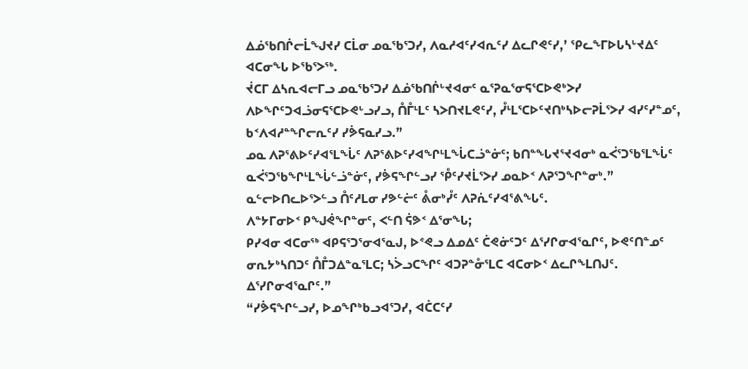ᐃᓅᖃᑎᒌᓕᒫᖑᔪᓯ ᑕᒫᓂ ᓄᓇᖃᕐᑐᓯ, ᐱᓇᓱᐊᑦᓯᐊᕆᑦᓯ ᐃᓚᒋᕙᑦᓯ,’ ᕿᓚᖕᒥᐅᒐᓴᒡᔪᐃᑦ ᐊᑕᓂᖓ ᐅᖃᕐᐳᖅ.
ᔫᑕᒥ ᐃᓴᕆᐊᓕᒥᓗ ᓄᓇᖃᕐᑐᓯ ᐃᓅᖃᑎᒌᒡᔪᐊᓂᑦ ᓇᕐᕈᓇᕐᓂᕋᕐᑕᐅᕙᒃᐳᓯ ᐱᐅᖏᑦᑐᐊᓘᓂᕋᕐᑕᐅᕙᒡᓗᓯᓗ, ᑍᒤᒻᒪᑦ ᓴᐳᑎᔪᒪᕙᑦᓯ, ᓮᒻᒪᕐᑕᐅᑦᔪᑎᒃᓴᐅᓕᕈᒫᕐᐳᓯ ᐊᓯᑦᓯᓐᓄᑦ, ᑲᑉᐱᐊᓱᓐᖏᓕᕆᑦᓯ ᓯᕘᕋᓇᓯᓗ.”
ᓄᓇ ᐱᕈᕐᕕᐅᑦᓯᐊᕐᒪᖔᑦ ᐱᕈᕐᕕᐅᑦᓯᐊᖏᒻᒪᖔᑕᓘᓐᓃᑦ; ᑲᑎᓐᖓᔪᕐᔪᐊᓂᒃ ᓇᐹᕐᑐᖃᕐᒪᖔᑦ ᓇᐹᕐᑐᖃᖏᒻᒪᖔᓪᓘᓐᓃᑦ, ᓯᕘᕋᖏᓪᓗᓯ ᕾᑦᓯᔪᒫᕐᐳᓯ ᓄᓇᐅᑉ ᐱᕈᕐᑐᖏᓐᓂᒃ.” ᓇᓪᓕᐅᑎᓚᐅᕐᐳᓪᓗ ᑍᑦᓱᒪᓂ ᓯᕗᓪᓖᑦ ᕔᓂᒃᓮᑦ ᐱᕈᕇᑦᓯᐊᕐᕕᖓᑦ.
ᐱᓐᔭᒥᓂᐅᑉ ᑭᖑᕚᖏᓐᓂᑦ, ᐸᓪᑎ ᕌᕗᑉ ᐃᕐᓂᖓ;
ᑭᓯᐊᓂ ᐊᑕᓂᖅ ᐊᑭᕋᕐᑐᕐᓂᐊᕐᓇᒍ, ᐅᕝᕙᓗ ᐃᓄᐃᑦ ᑖᕙᓃᑦᑐᑦ ᐃᕐᓯᒋᓂᐊᕐᓇᒋᑦ, ᐅᕙᑦᑎᓐᓄᑦ ᓂᕆᔭᒃᓴᑎᑐᑦ ᑍᒤᑐᐃᓐᓇᕐᒪᑕ; ᓴᐴᓗᑕᖏᑦ ᐊᑐᕈᓐᓁᕐᒪᑕ ᐊᑕᓂᐅᑉ ᐃᓚᒋᖕᒪᑎᒍᑦ. ᐃᕐᓯᒋᓂᐊᕐᓇᒋᑦ.”
“ᓯᕘᕋᖏᓪᓗᓯ, ᐅᓄᖏᒃᑲᓗᐊᕐᑐᓯ, ᐊᑖᑕᑦᓯ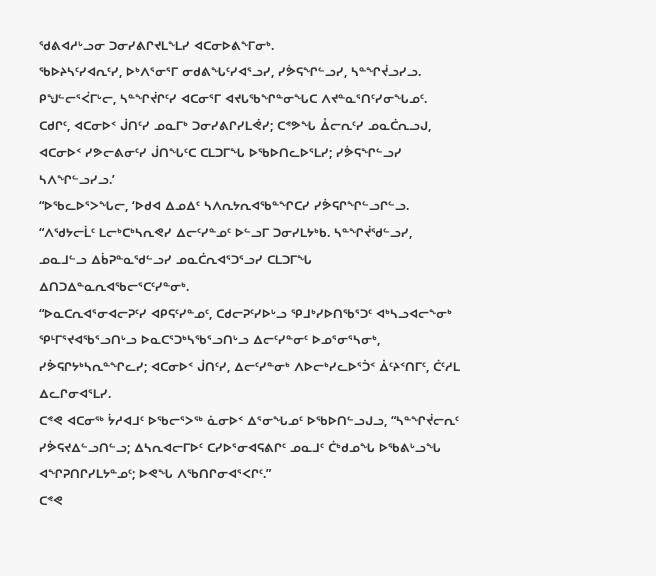ᖁᕕᐊᓱᒡᓗᓂ ᑐᓂᓯᕕᒋᔪᒪᖕᒪᓯ ᐊᑕᓂᐅᕕᖕᒥᓂᒃ.
ᖃᐅᔨᓴᑦᓯᐊᕆᑦᓯ, ᐅᒃᐱᕐᓂᕐᒥ ᓂᑯᕕᖓᑦᓯᐊᕐᓗᓯ, ᓯᕘᕋᖏᓪᓗᓯ, ᓴᓐᖏᔫᓗᓯᓗ.
ᑭᖑᓪᓕᕐᐹᒥᒡᓕ, ᓴᓐᖏᔫᒋᑦᓯ ᐊᑕᓂᕐᒥ ᐊᔪᒐᖃᖏᓐᓂᖓᑕ ᐱᔪᓐᓇᕐᑎᑦᓯᓂᖓᓄᑦ.
ᑕᑯᒋᑦ, ᐊᑕᓂᐅᑉ ᒎᑎᑦᓯ ᓄᓇᒥᒃ ᑐᓂᓯᕕᒋᓯᒪᕚᓯ; ᑕᕝᕗᖓ ᐂᓕᕆᑦᓯ ᓄᓇᑖᕆᓗᒍ, ᐊᑕᓂᐅᑉ ᓯᕗᓕᕕᓂᑦᓯ ᒎᑎᖓᑦᑕ ᑕᒪᑐᒥᖓ ᐅᖃᐅᑎᓚᐅᕐᒪᓯ; ᓯᕘᕋᖏᓪᓗᓯ ᓴᐱᖏᓪᓗᓯᓗ.’
“ᐅᖃᓚᐅᕐᐳᖓᓕ, ‘ᐅᑯᐊ ᐃᓄᐃᑦ ᓴᐱᕆᔭᕆᐊᖃᓐᖏᑕᓯ ᓯᕘᕋᒋᖏᓪᓗᒋᓪᓗ.
“ᐱᖁᔭᓕᒫᑦ ᒪᓕᒃᑕᒃᓴᕆᕙᓯ ᐃᓕᑦᓯᓐᓄᑦ ᐅᓪᓗᒥ ᑐᓂᓯᒪᔭᒃᑲ. ᓴᓐᖏᔫᖁᓪᓗᓯ, ᓄᓇᒧᓪᓗ ᐃᑳᕈᓐᓇᖁᓪᓗᓯ ᓄᓇᑖᕆᐊᕐᑐᕐᓗᓯ ᑕᒪᑐᒥᖓ ᐃᑎᑐᐃᓐᓇᕆᐊᖃᓕᕐᑕᑦᓯᓐᓂᒃ.
“ᐅᓇᑕᕆᐊᕐᓂᐊᓕᕈᑦᓯ ᐊᑭᕋᑦᓯᓐᓄᑦ, ᑕᑯᓕᕈᑦᓯᐅᒡᓗ ᕿᒧᒃᓯᐅᑎᖃᕐᑐᑦ ᐊᒃᓴᓗᐊᓕᖕᓂᒃ ᕿᒻᒥᕐᔪᐊᖃᕐᓗᑎᒡᓗ ᐅᓇᑕᕐᑐᒃᓴᖃᕐᓗᑎᒡᓗ ᐃᓕᑦᓯᓐᓂᑦ ᐅᓄᕐᓂᕐᓴᓂᒃ, ᓯᕘᕋᒋᔭᒃᓴᕆᓐᖏᓚᓯ; ᐊᑕᓂᐅᑉ ᒎᑎᑦᓯ, ᐃᓕᑦᓯᓐᓂᒃ ᐱᐅᓕᒃᓯᓚᐅᕐᑑᑉ ᐄᑦᔨᑉᑎᒥᑦ, ᑖᑦᓱᒪ ᐃᓚᒋᓂᐊᕐᒪᓯ.
ᑕᕝᕙ ᐊᑕᓂᖅ ᔮᓱᐊᒧᑦ ᐅᖃᓕᕐᐳᖅ ᓈᓂᐅᑉ ᐃᕐᓂᖓᓄᑦ ᐅᖃᐅᑎᓪᓗᒍᓗ, “ᓴᓐᖏᔫᓕᕆᑦ ᓯᕘᕋᔪᐃᓪᓗᑎᓪᓗ; ᐃᓴᕆᐊᓕᒥᐅᑦ ᑕᓯᐅᕐᓂᐊᕋᕕᒋᑦ ᓄᓇᒧᑦ ᑖᒃᑯᓄᖓ ᐅᖃᕕᒡᓗᖓ ᐊᖏᕈᑎᒋᓯᒪᔭᓐᓄᑦ; ᐅᕙᖓ ᐱᖃᑎᒋᓂᐊᕐᐸᒋᑦ.”
ᑕᕝᕙ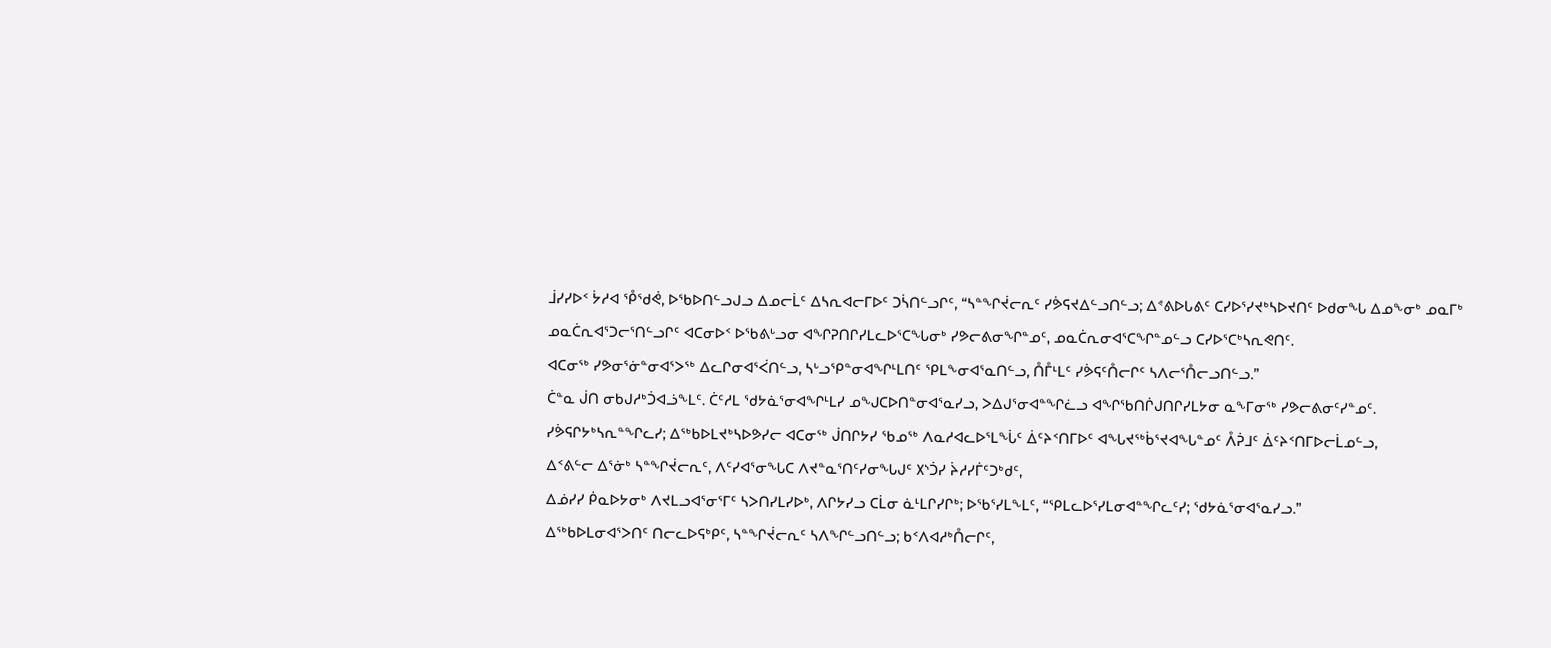ᒨᓯᓯᐅᑉ ᔮᓱᐊ ᕾᖁᕚ, ᐅᖃᐅᑎᓪᓗᒍᓗ ᐃᓄᓕᒫᑦ ᐃᓴᕆᐊᓕᒥᐅᑦ ᑐᓵᑎᓪᓗᒋᑦ, “ᓴᓐᖏᔫᓕᕆᑦ ᓯᕘᕋᔪᐃᓪᓗᑎᓪᓗ; ᐃᕝᕕᐅᒐᕕᑦ ᑕᓯᐅᕐᓯᔪᒃᓴᐅᔪᑎᑦ ᐅᑯᓂᖓ ᐃᓄᖕᓂᒃ ᓄᓇᒥᒃ ᓄᓇᑖᕆᐊᕐᑐᓕᕐᑎᓪᓗᒋᑦ ᐊᑕᓂᐅᑉ ᐅᖃᕕᒡᓗᓂ ᐊᖏᕈᑎᒋᓯᒪᓚᐅᕐᑕᖓᓂᒃ ᓯᕗᓕᕕᓂᖏᓐᓄᑦ, ᓄᓇᑖᕆᓂᐊᕐᑕᖏᓐᓄᓪᓗ ᑕᓯᐅᕐᑕᒃᓴᕆᕙᑎᑦ.
ᐊᑕᓂᖅ ᓯᕗᓂᕐᓃᓐᓂᐊᕐᐳᖅ ᐃᓚᒋᓂᐊᕐᐹᑎᓪᓗ, ᓴᒡᓗᕿᓐᓂᐊᖏᒻᒪᑎᑦ ᕿᒪᖕᓂᐊᕐᓇᑎᓪᓗ, ᑍᒤᒻᒪᑦ ᓯᕘᕋᑦᑍᓕᒋᑦ ᓴᐱᓕᕐᑍᓕᓗᑎᓪᓗ.”
ᑖᓐᓇ ᒎᑎ ᓂᑲᒍᓱᒃᑑᐊᓘᖕᒪᑦ. ᑖᑦᓱᒪ ᖁᔭᓈᕐᓂᐊᖏᒻᒪᓯ ᓄᖑᑕᐅᑎᓐᓂᐊᕐᓇᓯᓗ, ᐳᐃᒍᕐᓂᐊᓐᖏᓛᓗ ᐊᖏᖃᑎᒌᒍᑎᒋᓯᒪᔭᓂ ᓇᖕᒥᓂᖅ ᓯᕗᓕᕕᓂᑦᓯᓐᓄᑦ.
ᓯᕘᕋᒋᔭᒃᓴᕆᓐᖏᓚᓯ; ᐃᖅᑲᐅᒪᔪᒃᓴᐅᕗᓯᓕ ᐊᑕᓂᖅ ᒎᑎᒋᔭᓯ ᖃᓄᖅ ᐱᓇᓱᐊᓚᐅᕐᒪᖔᑦ ᐄᑦᔨᑉᑎᒥᐅᑦ ᐊᖓᔪᖅᑳᕐᔪᐊᖓᓐᓄᑦ ᐰᕉᒧᑦ ᐄᑦᔨᑉᑎᒥᐅᓕᒫᓄᓪᓗ,
ᐃᑉᕕᓪᓕ ᐃᕐᓃᒃ ᓴᓐᖏᔫᓕᕆᑦ, ᐱᑦᓯᐊᕐᓂᖓᑕ ᐱᔪᓐᓇᕐᑎᑦᓯᓂᖓᒍᑦ ᙭ᔅᑑᓯ ᔩᓱᓯᒦᑦᑐᒃᑯᑦ,
ᐃᓅᓯᓯ ᑮᓇᐅᔭᓂᒃ ᐱᔪᒪᓗᐊᕐᓂᕐᒥᑦ ᓴᐳᑎᓯᒪᓯᐅᒃ, ᐱᒋᔭᓯᓗ ᑕᒫᓂ ᓈᒻᒪᒋᓯᒋᒃ; ᐅᖃᕐᓯᒪᖕᒪᑦ, “ᕿᒪᓚᐅᕐᓯᒪᓂᐊᓐᖏᓚᑦᓯ; ᖁᔭᓈᕐᓂᐊᕐᓇᓯᓗ.”
ᐃᖅᑲᐅᒪᓂᐊᕐᐳᑎᑦ ᑎᓕᓚᐅᕋᒃᑭᑦ, ᓴᓐᖏᔫᓕᕆᑦ ᓴᐱᖏᓪᓗᑎᓪᓗ; ᑲᑉᐱᐊᓱᒃᑍᓕᒋᑦ,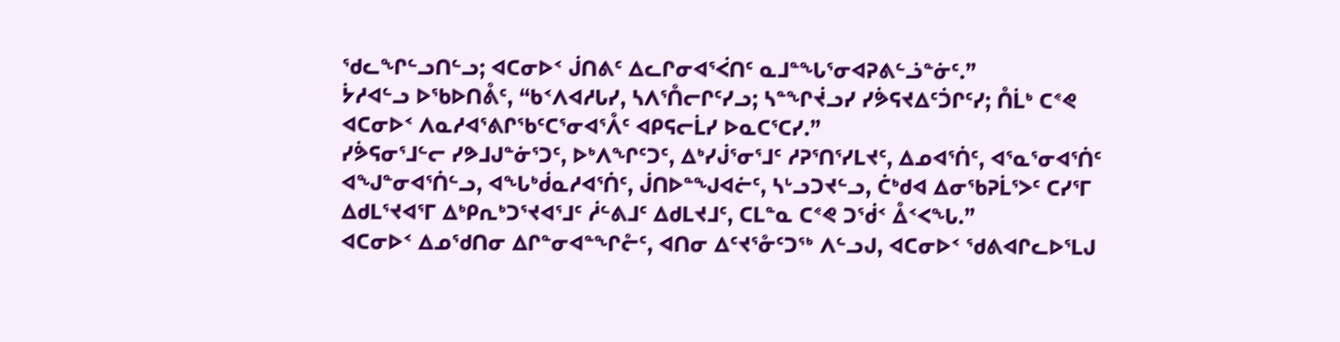ᖁᓚᖏᓪᓗᑎᓪᓗ; ᐊᑕᓂᐅᑉ ᒎᑎᕕᑦ ᐃᓚᒋᓂᐊᕐᐹᑎᑦ ᓇᒧᓐᖓᕐᓂᐊᕈᕕᓪᓘᓐᓃᑦ.”
ᔮᓱᐊᓪᓗ ᐅᖃᐅᑎᕔᑦ, “ᑲᑉᐱᐊᓱᒐᓯ, ᓴᐱᕐᑍᓕᒋᑦᓯᓗ; ᓴᓐᖏᔫᓗᓯ ᓯᕘᕋᔪᐃᑦᑑᒋᑦᓯ; ᑍᒫᒃ ᑕᕝᕙ ᐊᑕᓂᐅᑉ ᐱᓇᓱᐊᕐᕕᒋᖃᑦᑕᕐᓂᐊᕐᐰᑦ ᐊᑭᕋᓕᒫᓯ ᐅᓇᑕᕐᑕᓯ.”
ᓯᕘᕋᓂᕐᒧᓪᓕ ᓯᕗᒧᒍᓐᓃᕐᑐᑦ, ᐅᒃᐱᖏᑦᑐᑦ, ᐃᒃᓯᒎᕐᓂᕐᒧᑦ ᓱᕈᕐᑎᕐᓯᒪᔪᑦ, ᐃᓄᐊᕐᑏᑦ, ᐊᕐᓇᕐᓂᐊᕐᑏᑦ ᐊᖑᓐᓂᐊᕐᑏᓪᓗ, ᐊᖓᒃᑰᓇᓱᐊᕐᑏᑦ, ᒎᑎᐅᓐᖑᐊᓖᑦ, ᓴᒡᓗᑐᔪᓪᓗ, ᑖᒃᑯᐊ ᐃᓂᖃᕈᒫᕐᐳᑦ ᑕᓯᕐᒥ ᐃᑯᒪᕐᔪᐊᕐᒥ ᐃᒃᑭᕆᒃᑐᕐᔪᐊᕐᒧᑦ ᓲᓪᕕᒧᑦ ᐃᑯᒪᔪᒧᑦ, ᑕᒪᓐᓇ ᑕᕝᕙ ᑐᖂᑉ ᐂᑉᐸᖓ.”
ᐊᑕᓂᐅᑉ ᐃᓄᖁᑎᓂ ᐃᒋᓐᓂᐊᓐᖏᓔᑦ, ᐊᑎᓂ ᐃᑦᔪᕐᓁᑦᑐᖅ ᐱᓪᓗᒍ, ᐊᑕᓂᐅᑉ ᖁᕕᐊᒋᓚᐅᕐᒪᒍ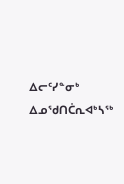ᐃᓕᑦᓯᓐᓂᒃ ᐃᓄᖁᑎᑖᕆᐊᒃᓴᖅ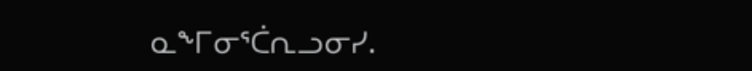ᓇᖕᒥᓂᕐᑖᕆᓗᓂᓯ.